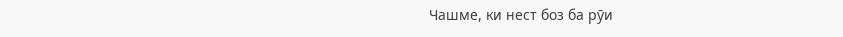Чашме, ки нест боз ба рӯи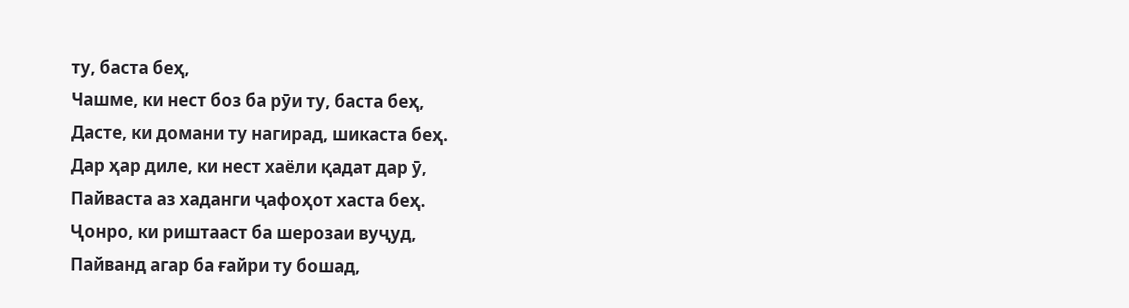ту, баста беҳ,
Чашме, ки нест боз ба рӯи ту, баста беҳ,
Дасте, ки домани ту нагирад, шикаста беҳ.
Дар ҳар диле, ки нест хаёли қадат дар ӯ,
Пайваста аз хаданги ҷафоҳот хаста беҳ.
Ҷонро, ки риштааст ба шерозаи вуҷуд,
Пайванд агар ба ғайри ту бошад,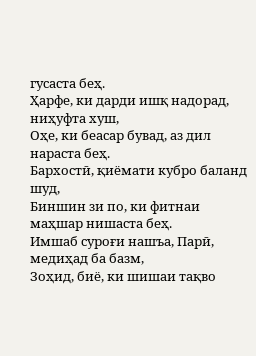гусаста беҳ.
Ҳарфе, ки дарди ишқ надорад, ниҳуфта хуш,
Оҳе, ки беасар бувад, аз дил нараста беҳ.
Бархостӣ, қиёмати кубро баланд шуд,
Биншин зи по, ки фитнаи маҳшар нишаста беҳ.
Имшаб суроғи нашъа, Парӣ, медиҳад ба базм,
Зоҳид, биё, ки шишаи тақво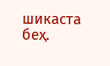шикаста беҳ.